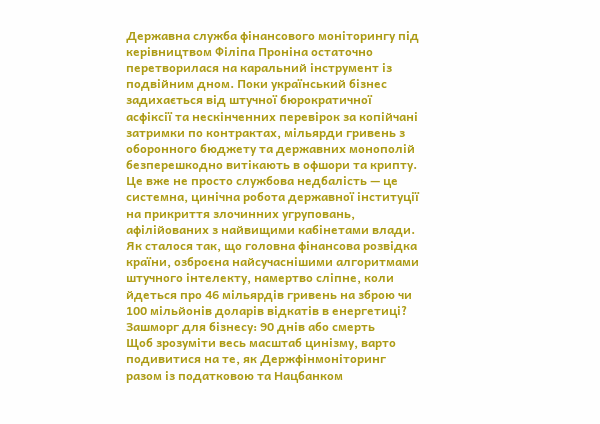Державна служба фінансового моніторингу під керівництвом Філіпа Проніна остаточно перетворилася на каральний інструмент із подвійним дном. Поки український бізнес задихається від штучної бюрократичної асфіксії та нескінченних перевірок за копійчані затримки по контрактах, мільярди гривень з оборонного бюджету та державних монополій безперешкодно витікають в офшори та крипту. Це вже не просто службова недбалість — це системна, цинічна робота державної інституції на прикриття злочинних угруповань, афілійованих з найвищими кабінетами влади.
Як сталося так, що головна фінансова розвідка країни, озброєна найсучаснішими алгоритмами штучного інтелекту, намертво сліпне, коли йдеться про 46 мільярдів гривень на зброю чи 100 мільйонів доларів відкатів в енергетиці?
Зашморг для бізнесу: 90 днів або смерть
Щоб зрозуміти весь масштаб цинізму, варто подивитися на те, як Держфінмоніторинг разом із податковою та Нацбанком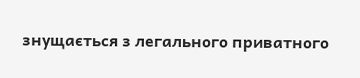знущається з легального приватного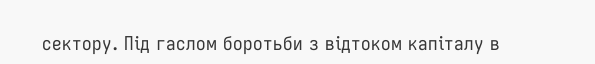сектору. Під гаслом боротьби з відтоком капіталу в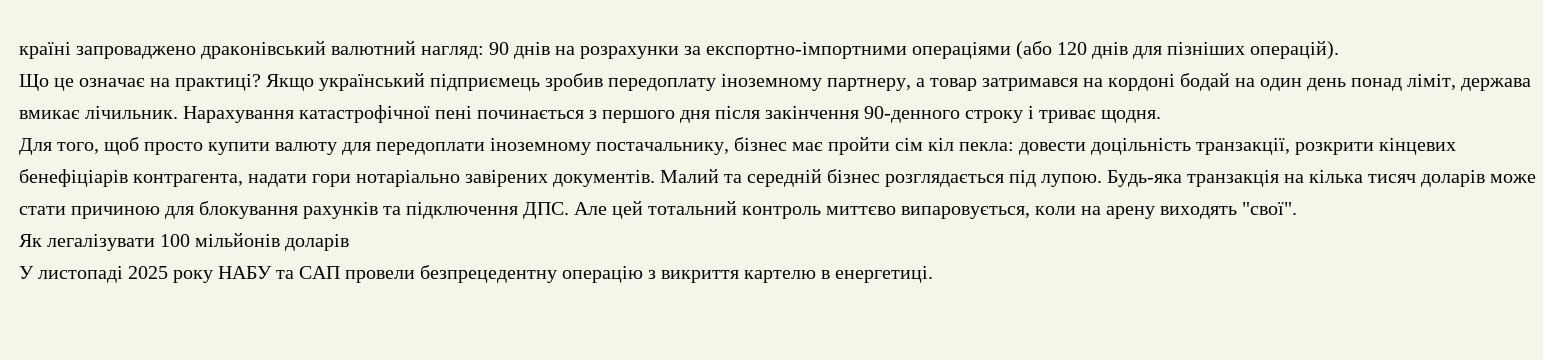країні запроваджено драконівський валютний нагляд: 90 днів на розрахунки за експортно-імпортними операціями (або 120 днів для пізніших операцій).
Що це означає на практиці? Якщо український підприємець зробив передоплату іноземному партнеру, а товар затримався на кордоні бодай на один день понад ліміт, держава вмикає лічильник. Нарахування катастрофічної пені починається з першого дня після закінчення 90-денного строку і триває щодня.
Для того, щоб просто купити валюту для передоплати іноземному постачальнику, бізнес має пройти сім кіл пекла: довести доцільність транзакції, розкрити кінцевих бенефіціарів контрагента, надати гори нотаріально завірених документів. Малий та середній бізнес розглядається під лупою. Будь-яка транзакція на кілька тисяч доларів може стати причиною для блокування рахунків та підключення ДПС. Але цей тотальний контроль миттєво випаровується, коли на арену виходять "свої".
Як легалізувати 100 мільйонів доларів
У листопаді 2025 року НАБУ та САП провели безпрецедентну операцію з викриття картелю в енергетиці.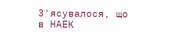З'ясувалося, що в НАЕК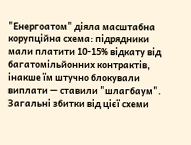"Енергоатом" діяла масштабна корупційна схема: підрядники мали платити 10-15% відкату від багатомільйонних контрактів, інакше їм штучно блокували виплати — ставили "шлагбаум". Загальні збитки від цієї схеми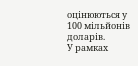оцінюються у 100 мільйонів доларів.
У рамках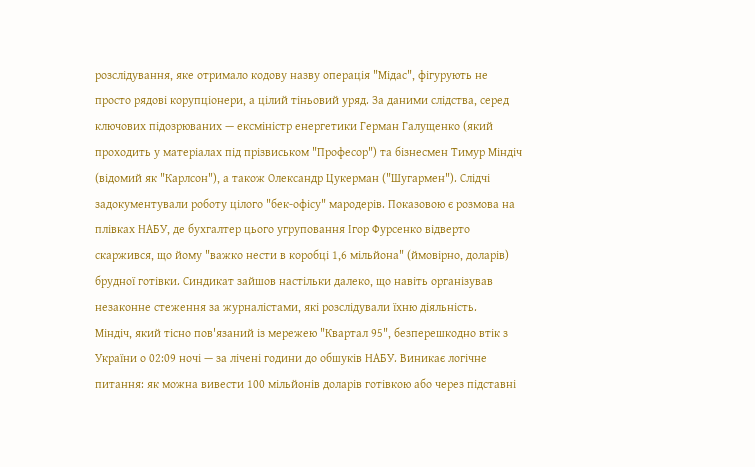розслідування, яке отримало кодову назву операція "Мідас", фігурують не просто рядові корупціонери, а цілий тіньовий уряд. За даними слідства, серед ключових підозрюваних — ексміністр енергетики Герман Галущенко (який проходить у матеріалах під прізвиськом "Професор") та бізнесмен Тимур Міндіч (відомий як "Карлсон"), а також Олександр Цукерман ("Шугармен"). Слідчі задокументували роботу цілого "бек-офісу" мародерів. Показовою є розмова на плівках НАБУ, де бухгалтер цього угруповання Ігор Фурсенко відверто скаржився, що йому "важко нести в коробці 1,6 мільйона" (ймовірно, доларів) брудної готівки. Синдикат зайшов настільки далеко, що навіть організував незаконне стеження за журналістами, які розслідували їхню діяльність.
Міндіч, який тісно пов'язаний із мережею "Квартал 95", безперешкодно втік з України о 02:09 ночі — за лічені години до обшуків НАБУ. Виникає логічне питання: як можна вивести 100 мільйонів доларів готівкою або через підставні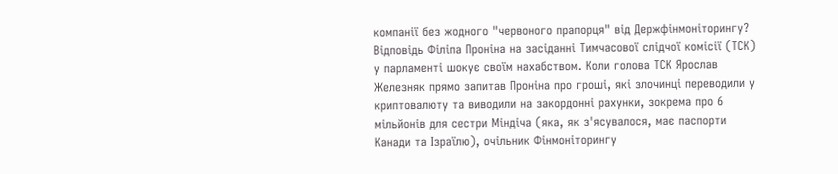компанії без жодного "червоного прапорця" від Держфінмоніторингу?
Відповідь Філіпа Проніна на засіданні Тимчасової слідчої комісії (ТСК) у парламенті шокує своїм нахабством. Коли голова ТСК Ярослав Железняк прямо запитав Проніна про гроші, які злочинці переводили у криптовалюту та виводили на закордонні рахунки, зокрема про 6 мільйонів для сестри Міндіча (яка, як з'ясувалося, має паспорти Канади та Ізраїлю), очільник Фінмоніторингу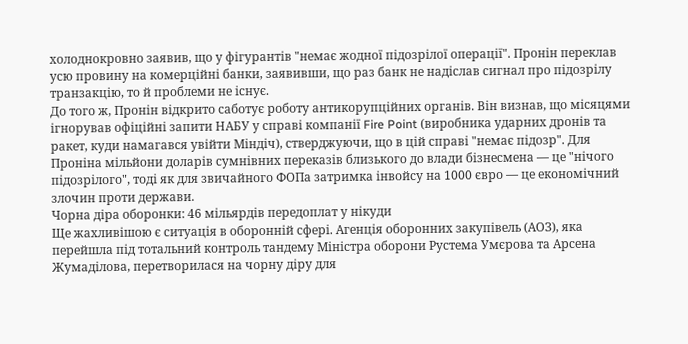холоднокровно заявив, що у фігурантів "немає жодної підозрілої операції". Пронін переклав усю провину на комерційні банки, заявивши, що раз банк не надіслав сигнал про підозрілу транзакцію, то й проблеми не існує.
До того ж, Пронін відкрито саботує роботу антикорупційних органів. Він визнав, що місяцями ігнорував офіційні запити НАБУ у справі компанії Fire Point (виробника ударних дронів та ракет, куди намагався увійти Міндіч), стверджуючи, що в цій справі "немає підозр". Для Проніна мільйони доларів сумнівних переказів близького до влади бізнесмена — це "нічого підозрілого", тоді як для звичайного ФОПа затримка інвойсу на 1000 євро — це економічний злочин проти держави.
Чорна діра оборонки: 46 мільярдів передоплат у нікуди
Ще жахливішою є ситуація в оборонній сфері. Агенція оборонних закупівель (АОЗ), яка перейшла під тотальний контроль тандему Міністра оборони Рустема Умєрова та Арсена Жумаділова, перетворилася на чорну діру для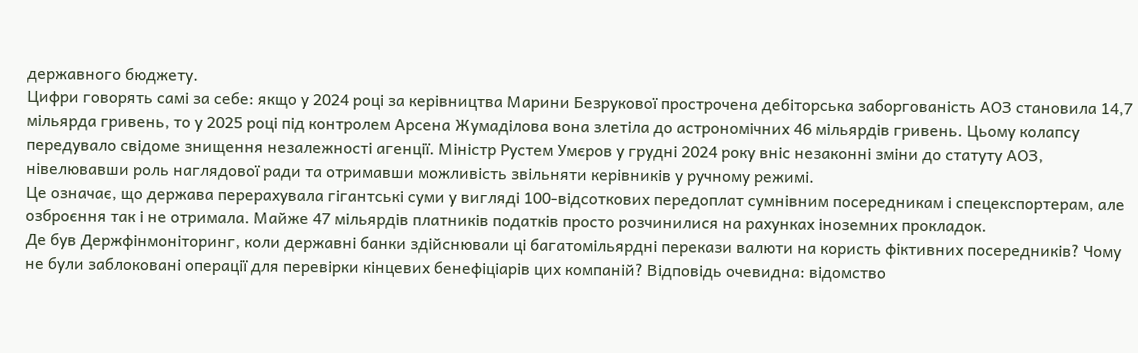державного бюджету.
Цифри говорять самі за себе: якщо у 2024 році за керівництва Марини Безрукової прострочена дебіторська заборгованість АОЗ становила 14,7 мільярда гривень, то у 2025 році під контролем Арсена Жумаділова вона злетіла до астрономічних 46 мільярдів гривень. Цьому колапсу передувало свідоме знищення незалежності агенції. Міністр Рустем Умєров у грудні 2024 року вніс незаконні зміни до статуту АОЗ, нівелювавши роль наглядової ради та отримавши можливість звільняти керівників у ручному режимі.
Це означає, що держава перерахувала гігантські суми у вигляді 100-відсоткових передоплат сумнівним посередникам і спецекспортерам, але озброєння так і не отримала. Майже 47 мільярдів платників податків просто розчинилися на рахунках іноземних прокладок.
Де був Держфінмоніторинг, коли державні банки здійснювали ці багатомільярдні перекази валюти на користь фіктивних посередників? Чому не були заблоковані операції для перевірки кінцевих бенефіціарів цих компаній? Відповідь очевидна: відомство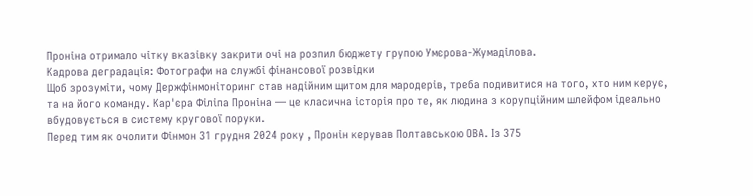Проніна отримало чітку вказівку закрити очі на розпил бюджету групою Умєрова-Жумаділова.
Кадрова деградація: Фотографи на службі фінансової розвідки
Щоб зрозуміти, чому Держфінмоніторинг став надійним щитом для мародерів, треба подивитися на того, хто ним керує, та на його команду. Кар'єра Філіпа Проніна — це класична історія про те, як людина з корупційним шлейфом ідеально вбудовується в систему кругової поруки.
Перед тим як очолити Фінмон 31 грудня 2024 року , Пронін керував Полтавською ОВА. Із 375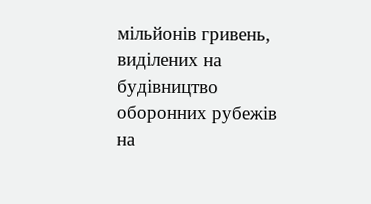мільйонів гривень, виділених на будівництво оборонних рубежів на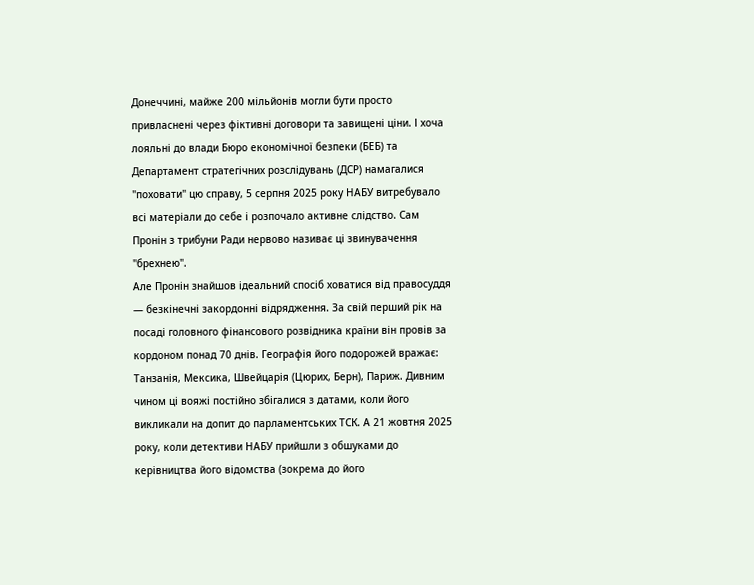Донеччині, майже 200 мільйонів могли бути просто привласнені через фіктивні договори та завищені ціни. І хоча лояльні до влади Бюро економічної безпеки (БЕБ) та Департамент стратегічних розслідувань (ДСР) намагалися "поховати" цю справу, 5 серпня 2025 року НАБУ витребувало всі матеріали до себе і розпочало активне слідство. Сам Пронін з трибуни Ради нервово називає ці звинувачення "брехнею".
Але Пронін знайшов ідеальний спосіб ховатися від правосуддя — безкінечні закордонні відрядження. За свій перший рік на посаді головного фінансового розвідника країни він провів за кордоном понад 70 днів. Географія його подорожей вражає: Танзанія, Мексика, Швейцарія (Цюрих, Берн), Париж. Дивним чином ці вояжі постійно збігалися з датами, коли його викликали на допит до парламентських ТСК. А 21 жовтня 2025 року, коли детективи НАБУ прийшли з обшуками до керівництва його відомства (зокрема до його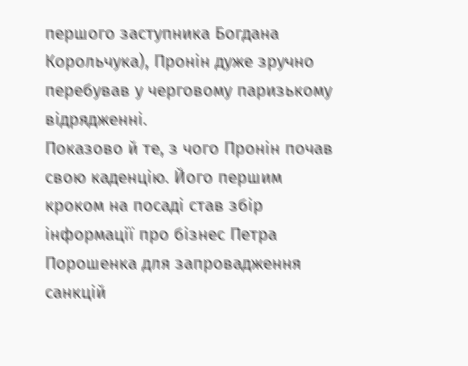першого заступника Богдана Корольчука), Пронін дуже зручно перебував у черговому паризькому відрядженні.
Показово й те, з чого Пронін почав свою каденцію. Його першим кроком на посаді став збір інформації про бізнес Петра Порошенка для запровадження санкцій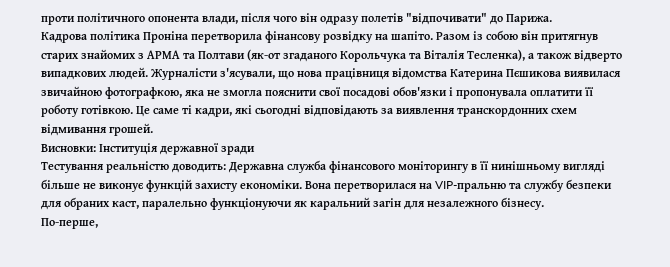проти політичного опонента влади, після чого він одразу полетів "відпочивати" до Парижа.
Кадрова політика Проніна перетворила фінансову розвідку на шапіто. Разом із собою він притягнув старих знайомих з АРМА та Полтави (як-от згаданого Корольчука та Віталія Тесленка), а також відверто випадкових людей. Журналісти з'ясували, що нова працівниця відомства Катерина Пєшикова виявилася звичайною фотографкою, яка не змогла пояснити свої посадові обов'язки і пропонувала оплатити її роботу готівкою. Це саме ті кадри, які сьогодні відповідають за виявлення транскордонних схем відмивання грошей.
Висновки: Інституція державної зради
Тестування реальністю доводить: Державна служба фінансового моніторингу в її нинішньому вигляді більше не виконує функцій захисту економіки. Вона перетворилася на VIP-пральню та службу безпеки для обраних каст, паралельно функціонуючи як каральний загін для незалежного бізнесу.
По-перше,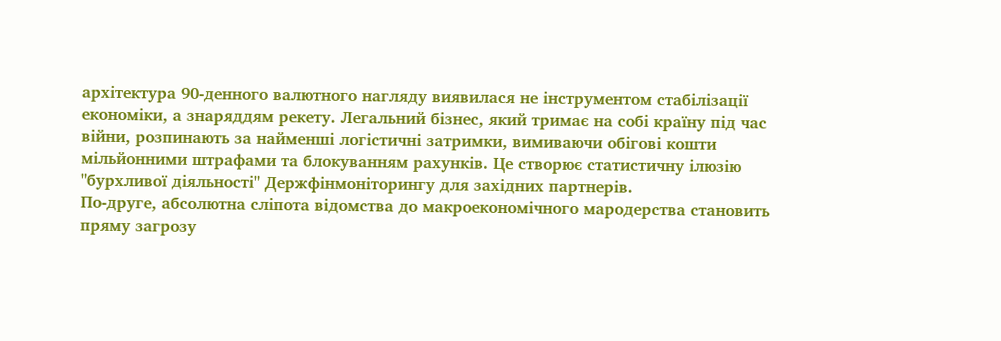архітектура 90-денного валютного нагляду виявилася не інструментом стабілізації економіки, а знаряддям рекету. Легальний бізнес, який тримає на собі країну під час війни, розпинають за найменші логістичні затримки, вимиваючи обігові кошти мільйонними штрафами та блокуванням рахунків. Це створює статистичну ілюзію "бурхливої діяльності" Держфінмоніторингу для західних партнерів.
По-друге, абсолютна сліпота відомства до макроекономічного мародерства становить пряму загрозу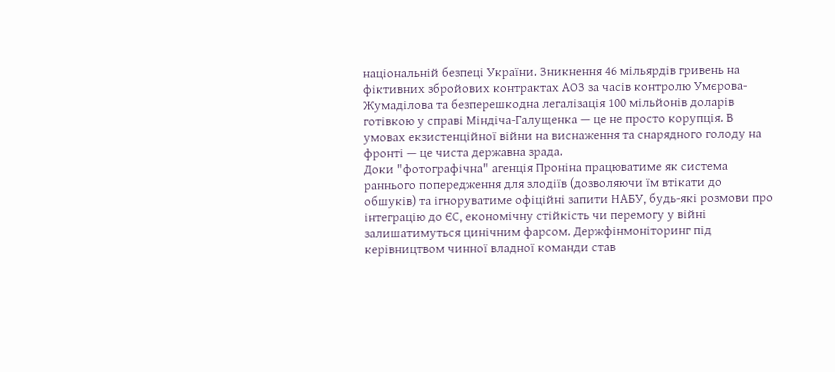національній безпеці України. Зникнення 46 мільярдів гривень на фіктивних збройових контрактах АОЗ за часів контролю Умєрова-Жумаділова та безперешкодна легалізація 100 мільйонів доларів готівкою у справі Міндіча-Галущенка — це не просто корупція. В умовах екзистенційної війни на виснаження та снарядного голоду на фронті — це чиста державна зрада.
Доки "фотографічна" агенція Проніна працюватиме як система раннього попередження для злодіїв (дозволяючи їм втікати до обшуків) та ігноруватиме офіційні запити НАБУ, будь-які розмови про інтеграцію до ЄС, економічну стійкість чи перемогу у війні залишатимуться цинічним фарсом. Держфінмоніторинг під керівництвом чинної владної команди став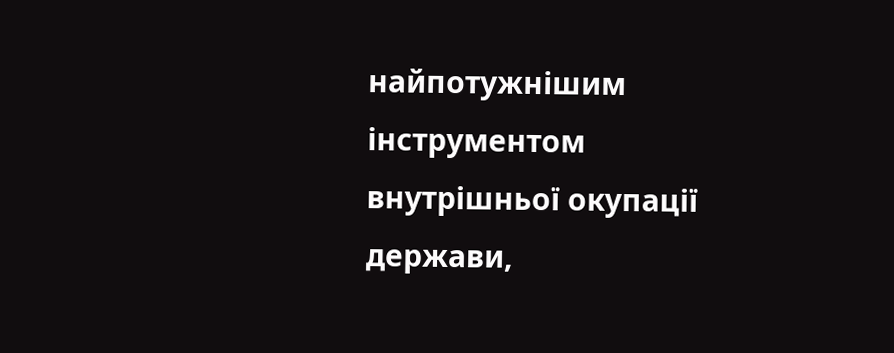найпотужнішим інструментом внутрішньої окупації держави,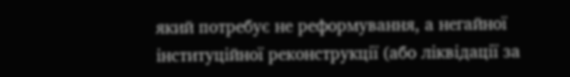який потребує не реформування, а негайної інституційної реконструкції (або ліквідації за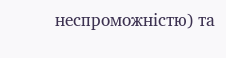неспроможністю) та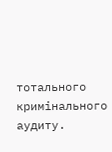тотального кримінального аудиту.